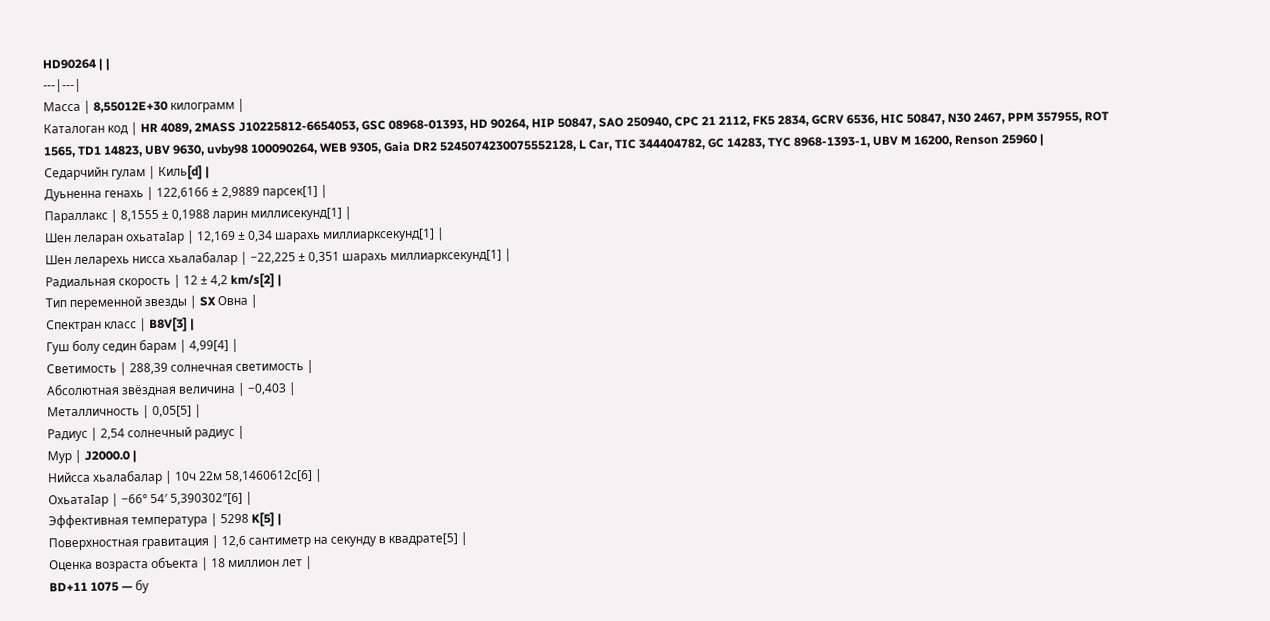HD90264 | |
---|---|
Масса | 8,55012E+30 килограмм |
Каталоган код | HR 4089, 2MASS J10225812-6654053, GSC 08968-01393, HD 90264, HIP 50847, SAO 250940, CPC 21 2112, FK5 2834, GCRV 6536, HIC 50847, N30 2467, PPM 357955, ROT 1565, TD1 14823, UBV 9630, uvby98 100090264, WEB 9305, Gaia DR2 5245074230075552128, L Car, TIC 344404782, GC 14283, TYC 8968-1393-1, UBV M 16200, Renson 25960 |
Седарчийн гулам | Киль[d] |
Дуьненна генахь | 122,6166 ± 2,9889 парсек[1] |
Параллакс | 8,1555 ± 0,1988 ларин миллисекунд[1] |
Шен леларан охьатаӀар | 12,169 ± 0,34 шарахь миллиарксекунд[1] |
Шен леларехь нисса хьалабалар | −22,225 ± 0,351 шарахь миллиарксекунд[1] |
Радиальная скорость | 12 ± 4,2 km/s[2] |
Тип переменной звезды | SX Овна |
Спектран класс | B8V[3] |
Гуш болу седин барам | 4,99[4] |
Светимость | 288,39 солнечная светимость |
Абсолютная звёздная величина | −0,403 |
Металличность | 0,05[5] |
Радиус | 2,54 солнечный радиус |
Мур | J2000.0 |
Нийсса хьалабалар | 10ч 22м 58,1460612с[6] |
ОхьатаӀар | −66° 54′ 5,390302″[6] |
Эффективная температура | 5298 K[5] |
Поверхностная гравитация | 12,6 сантиметр на секунду в квадрате[5] |
Оценка возраста объекта | 18 миллион лет |
BD+11 1075 — бу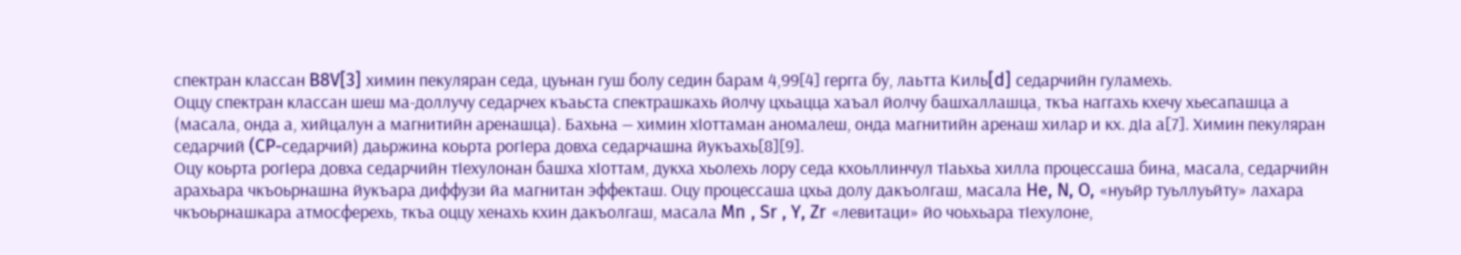спектран классан B8V[3] химин пекуляран седа, цуьнан гуш болу седин барам 4,99[4] гергга бу, лаьтта Киль[d] седарчийн гуламехь.
Оццу спектран классан шеш ма-доллучу седарчех къаьста спектрашкахь йолчу цхьацца хаъал йолчу башхаллашца, ткъа наггахь кхечу хьесапашца а (масала, онда а, хийцалун а магнитийн аренашца). Бахьна — химин хӀоттаман аномалеш, онда магнитийн аренаш хилар и кх. дӀа а[7]. Химин пекуляран седарчий (CP-седарчий) даьржина коьрта рогӀера довха седарчашна йукъахь[8][9].
Оцу коьрта рогӀера довха седарчийн тӀехулонан башха хӀоттам, дукха хьолехь лору седа кхоьллинчул тӀаьхьа хилла процессаша бина, масала, седарчийн арахьара чкъоьрнашна йукъара диффузи йа магнитан эффекташ. Оцу процессаша цхьа долу дакъолгаш, масала He, N, O, «нуьйр туьллуьйту» лахара чкъоьрнашкара атмосферехь, ткъа оццу хенахь кхин дакъолгаш, масала Mn , Sr , Y, Zr «левитаци» йо чоьхьара тӀехулоне,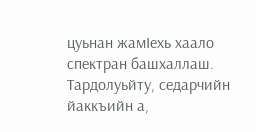цуьнан жамӀехь хаало спектран башхаллаш. Тардолуьйту, седарчийн йаккъийн а,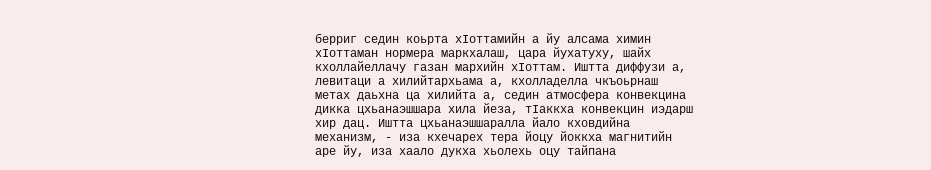берриг седин коьрта хӀоттамийн а йу алсама химин хӀоттаман нормера маркхалаш, цара йухатуху, шайх кхоллайеллачу газан мархийн хӀоттам. Иштта диффузи а, левитаци а хилийтархьама а, кхолладелла чкъоьрнаш метах даьхна ца хилийта а, седин атмосфера конвекцина дикка цхьанаэшшара хила йеза, тӀаккха конвекцин иэдарш хир дац. Иштта цхьанаэшшаралла йало кховдийна механизм, - иза кхечарех тера йоцу йоккха магнитийн аре йу, иза хаало дукха хьолехь оцу тайпана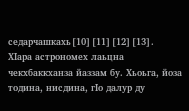седарчашкахь[10][11][12][13].
ХӀара астрономех лаьцна чекхбаккханза йаззам бу. Хьоьга, йоза тодина, нисдина, гӀо далур ду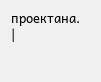проектана. |